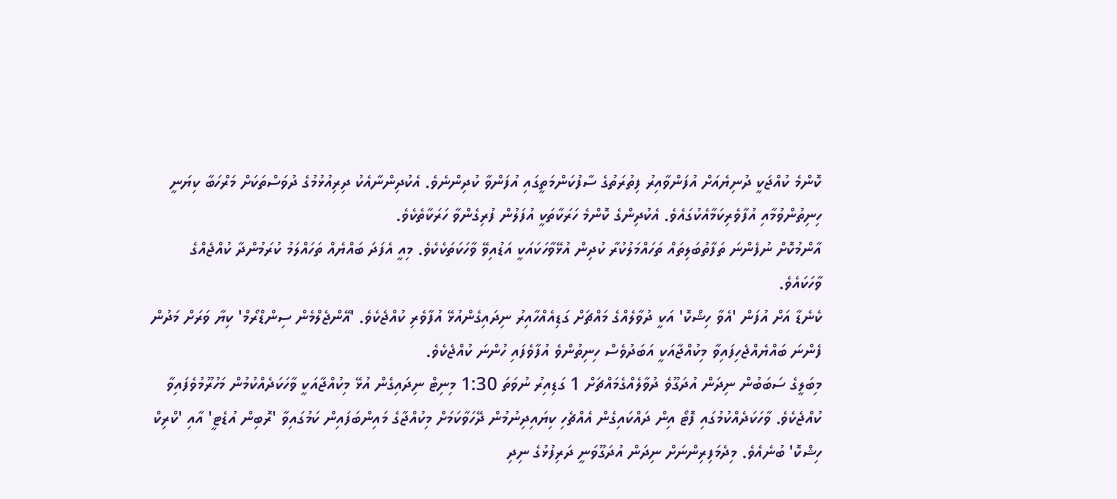ކޮންމެ ކުއްޖަކީ ދުނިޔެއަށް އުފަންވާއިރު ފިތުރަތުގެ ސާފުކަންމަތީގައި އުފަންވާ ކުދިންނެވެ. އެކުދިންނާއެކު ދިރިއުޅުމުގެ ދުވަސްތަކަށް މަރްހަބާ ކިޔަނީ ހިނިތުންވުމާއި އުފާވެރިކަމާއެކުގައެވެ. އެކުދިންގެ ކޮންމެ ހަރަކާތަކީ އުފަލުން ފުރިގެންވާ ހަރަކާތެކެވެ.
އާންމުކޮށް ނުފެންނަ ތަފާތުބަލިތައް ތަހައްމަލުކުރާ ކުދިން އުޅޭވާހަކައަކީ އަޑުއިވޭ ވާހަކަތަކެކެވެ. މިއީ އެފަދަ ބައްޔެއް ތަހައްލަމު ކުރަމުންދާ ކުއްޖެއްގެ ވާހަކައެވެ.
ކެނެޑާ އަށް އުފަން 'އެވާ ހިޝްކޮ' އަކީ ދުވާލެއްގެ މައްޗަށް ގަޑިއެއްހާއިރު ނިދައިގެންއުޅޭ އުފާވެރި ކުއްޖެކެވެ. 'އޭންޖެލްމެން ސިންޑްރޯމް' ކިޔާ ވަރަށް މަދުން ފެންނަ ބައްޔެއްޖެހިފައިވާ މިކުއްޖާއަކީ އަބަދުވެސް ހިނިތުންވެ އުފާވެފައި ހުންނަ ކުއްޖެކެވެ.
މިބަލީގެ ސަބަބުން ނިދަން އުދަގޫވެ ދުވާލެއްގެމައްޗަށް 1 ގަޑިއިރު ނުވަތަ 1:30 މިނިޓް ނިދައިގެން އުޅޭ މިކުއްޖާއަކީ ވާހަކަދެއްކުމުން މަހުރޫމުވެފައިވާ ކުއްޖެކެވެ. ވާހަކަދެއްކުމުގައި ފޮޓޯ އިން ދައްކައިގެން އެއްޗެހި ކިޔައިދިނުމުން ދޭހަވާކަމަށް މިކުއްޖާގެ މައިންބަފައިން ކަމުގައިވާ 'ރޮބިން އުޑެޓީ' އާއި 'ކްރިކް ހިޝްކޮ' ބުނެއެވެ. މިދެމަފިރިންނަށް ނިދަން އުދަގޫވަނީ ދަރިފުޅުގެ ނިދި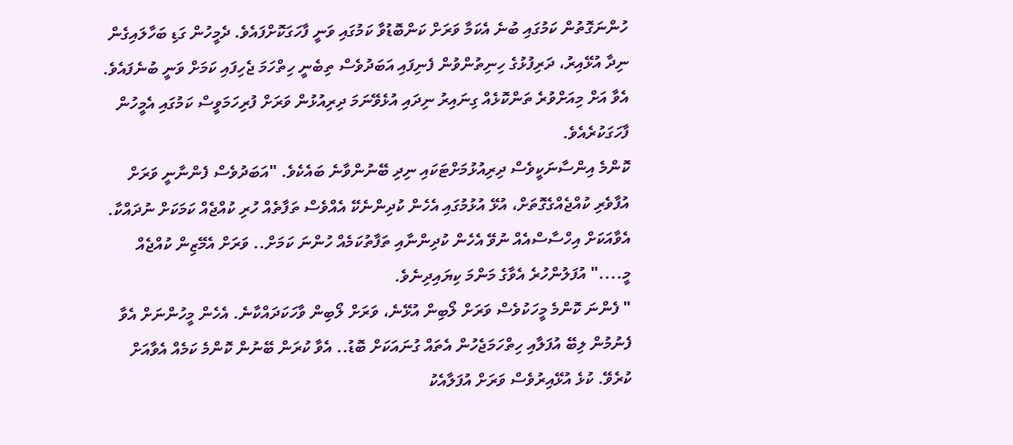ހުންނަގޮތުން ކަމުގައި ބުނެ އެކަމާ ވަރަށް ކަންބޮޑުވާ ކަމުގައި ވަނީ ފާހަގަކޮށްފައެވެ. ދެމީހުން ގަޑި ބަހާލައިގެން ނިދާ އުޅޭއިރު، ދަރިފުޅުގެ ހިނިތުންވުން ފެނިފައި އަބަދުވެސް ތިބެނީ ހިތްހަމަ ޖެހިފައި ކަމަށް ވަނީ ބުނެފައެވެ. އެވާ އަށް މިއަށްވުރެ ތަންކޮޅެއް ގިނައިރު ނިދައި އުޅެވޭނަމަ ދިރިއުޅުން ވަރަށް ފުރިހަމަވީސް ކަމުގައި އެމީހުން ފާހަގަކުރެއެވެ.
ކޮންމެ އިންސާނަކީވެސް ދިރިއުޅުމަށްޓަކައި ނިދި ބޭނުންވާނެ ބައެކެވެ. "އަބަދުވެސް ފެންނާނީ ވަރަށް އުފާވެރި ކުއްޖެއްގެގޮތަށް، އުޅޭ އުޅުމުގައި އެހެން ކުދިންނެކޭ އެއްވެސް ތަފާތެއް ހުރި ކުއްޖެއް ކަމަކަށް ނުދައްކާ. އެވާއަކަށް އިހްސާސްއެއް ނުވޭ އެހެން ކުދިންނާއި ތަފާތުކަމެއް ހުންނަ ކަމަށް.. ވަރަށް އެމޭޒިން ކުއްޖެއް މީ...." އުފަލުންހުރެ އެވާގެ މަންމަ ކިޔައިދިނެވެ.
" ފެންނަ ކޮންމެ މީހަކުވެސް ވަރަށް ލޯބިން އުޅޭނެ، ވަރަށް ލޯބިން ވާހަކަދައްކާނެ. އެހެން މީހުންނަށް އެވާ ފެނުމުން ލިބޭ އުފަލާއި ހިތްހަމަޖެހުން އެތައް ގުނައަކަށް ބޮޑު.. އެވާ ކުރަން ބޭނުން ކޮންމެ ކަމެއް އެވާއަށް ކުރެވޭ. ކުޅެ އުޅޭއިރުވެސް ވަރަށް އުފަލާއެކު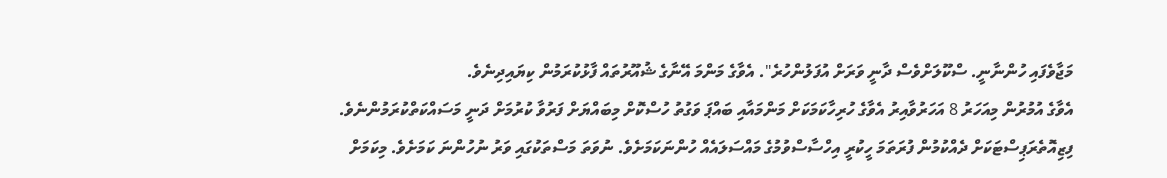މަޖާވެފައި ހުންނާނީ. ސްކޫލަށްވެސް ދާނީ ވަރަށް އުފަލުންހުރެ". އެވާގެ މަންމަ އޭނާގެ ޝުއޫރުތައް ފާޅުކުރަމުން ކިޔައިދިނެވެ.
އެވާގެ އުމުރުން މިއަހަރު 8 އަހަރުވާއިރު އެވާގެ ހުރިހާކަމަކަށް މަންމައާއި ބައްޕަ ވަގުތު ހުސްކޮށް މިބައްޔަށް ފަރުވާ ކުރުމަށް ދަނީ މަސައްކަތްކުރަމުންނެވެ.
ފިޒިއޮތެރަޕިސްޓަކަށް ދެއްކުމުން ފުރަތަމަ ހީކުރީ އިހްސާސްވުމުގެ މައްސަލައެއް ހުންނަކަމަށެވެ. ނުވަތަ މަސްތަކުގައި ވަރު ނުހުންނަ ކަމަށެވެ. މިކަމަށް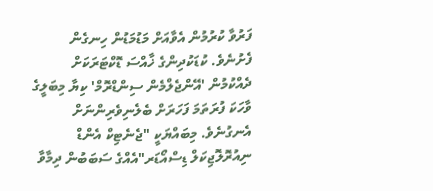ފަރުވާ ކުރުމުން އެވާއަށް މަޑުމަޑުން ހިނގެން ފެށުނެވެ. ކުޑަކުދިންގެ ޚާއްސަ ޑޮކްޓަރަކަށް ދެއްކުމުން 'އޭންޖެލްމެން ސިންޑްރޮމް' ކިޔާ މިބަލީގެ ވާހަކަ ފުރަތަމަ ފަހަރަށް ބެލެނިވެރިންނަށް އެނގުނެވެ. މިބައްޔަކީ "ޖެނެޓިކް އެންޑް ނިއުރޮލޮޖިކަލް ޑިސްއޯޑަރ"އެއްގެ ސަބަބުން ދިމާވާ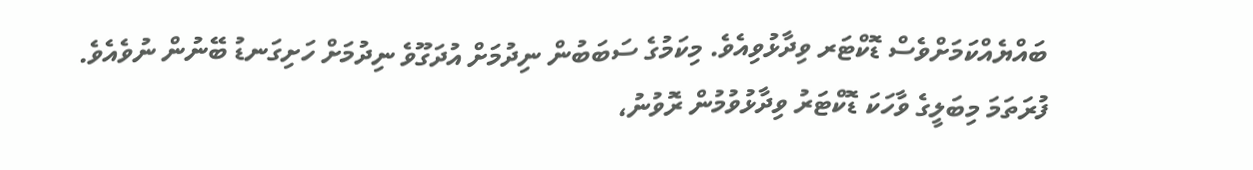ބައްޔެއްކަމަށްވެސް ޑޮކްޓަރ ވިދާޅުވިއެވެ. މިކަމުގެ ސަބަބުން ނިދުމަށް އުދަގޫވެ ނިދުމަށް ހަށިގަނޑު ބޭނުން ނުވެއެވެ.
ފުރަތަމަ މިބަލީގެ ވާހަކަ ޑޮކްޓަރު ވިދާޅުވުމުން ރޮވުނު،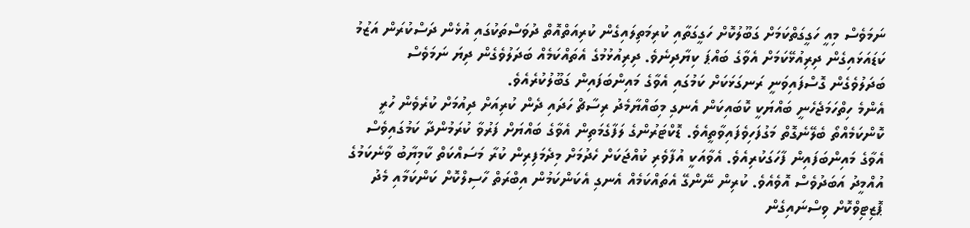ނަމަވެސް މިއީ ހަގީގަތްކަމަށް ގަބޫލުކޮށް ހަގީގަތާއި ކުރިމަތިލައިގެން ކުރިއަތްއޮތް ދުވަސްތަކުގައި އުޅެން ދަސްކުރަން އަޒުމު ކަޑައަޅައިގެން ދިރިއުޅޭކަމަށް އެވާގެ ބައްޕަ ކިޔާދިނެވެ. ދިރިއުޅުމުގެ އެތައްކަމެއް ބަދަލުވެގެން ދިޔަ ނަމަވެސް ބަދަލުވެގެން ގޮސްފައިވަނީ ރަނގަޅަކަށް ކަމުގައި އެވާގެ މައިންބަފައިން ގަބޫލުކުރެއެވެ.
އެންމެ ހިތްހަމަޖެހެނީ ބައްޔަކީ ކޮބައިކަން އެނގި މިބައްޔާމެދު ރިސާޗް ހަދައި ދެން ކުރިއަށް ދިއުމަށް ކުރެވެން ހުރީ ކޮންކަމެއްތޯ ބެލޭނެގޮތް މަގުފަހިވެފައިވާތީއެވެ. ޑޮކްޓަރުންގެ ލަފާގެމަތިން އެވާގެ ބައްޔަށް ފަރުވާ ކުރަމުންދާ ކަމުގައިވެސް އެވާގެ މައިންބަފައިން ފާހަގަކުރިއެވެ. އެވާއަކީ އުފާވެރި ކުއްޖަކަށް ހެދުމަށް މިދެމަފިރިން ކުރާ މަސައްކަތް ކާމިޔާބު ވާނެކަމުގެ އުއްމީދު އަބަދުވެސް އޮވެއެވެ. ކުރިން ނޭންގޭ އެތައްކަމެއް އެނގި އެކަންކަމުން އިބްރަތް ހާސިލްކޮށް ކަންކަމާއި މެދު ޕޮޒިޓިވްކޮށް ވިސްނައިގެން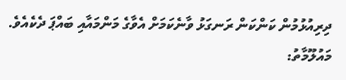ދިރިއުޅުމުން ކަންކަން ރަނގަޅު ވާނެކަމަށް އެވާގެ މަންމައާއި ބައްޕަ ދެކެއެވެ.
މައުލޫމާތު: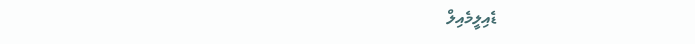ޑެއިލީމެއިލް